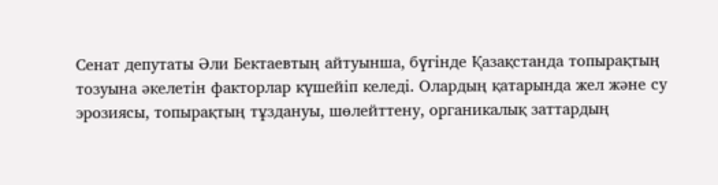Сенат депутаты Әли Бектаевтың айтуынша, бүгінде Қазақстанда топырақтың тозуына әкелетін факторлар күшейіп келеді. Олардың қатарында жел және су эрозиясы, топырақтың тұздануы, шөлейттену, органикалық заттардың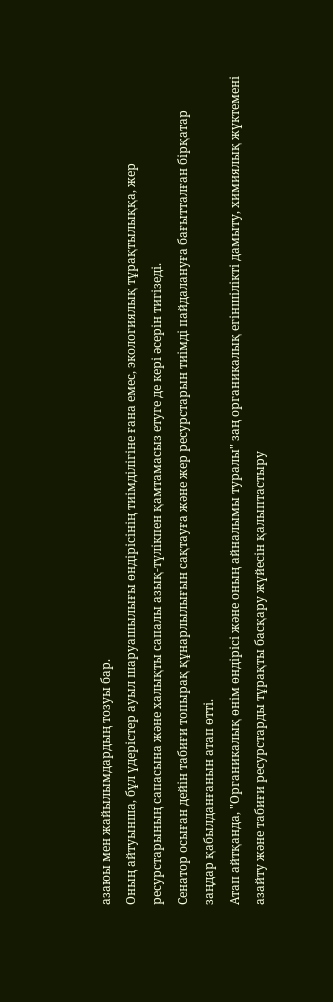азаюы мен жайылымдардың тозуы бар.
Оның айтуынша, бұл үдерістер ауыл шаруашылығы өндірісінің тиімділігіне ғана емес, экологиялық тұрақтылыққа, жер ресурстарының сапасына және халықты сапалы азық-түлікпен қамтамасыз етуге де кері әсерін тигізеді.
Сенатор осыған дейін табиғи топырақ құнарлылығын сақтауға және жер ресурстарын тиімді пайдалануға бағытталған бірқатар заңдар қабылданғанын атап өтті.
Атап айтқанда, "Органикалық өнім өндірісі және оның айналымы туралы" заң органикалық егіншілікті дамыту, химиялық жүктемені азайту және табиғи ресурстарды тұрақты басқару жүйесін қалыптастыру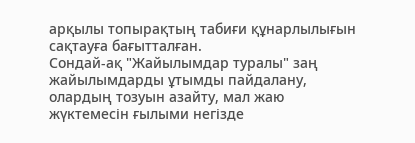арқылы топырақтың табиғи құнарлылығын сақтауға бағытталған.
Сондай-ақ "Жайылымдар туралы" заң жайылымдарды ұтымды пайдалану, олардың тозуын азайту, мал жаю жүктемесін ғылыми негізде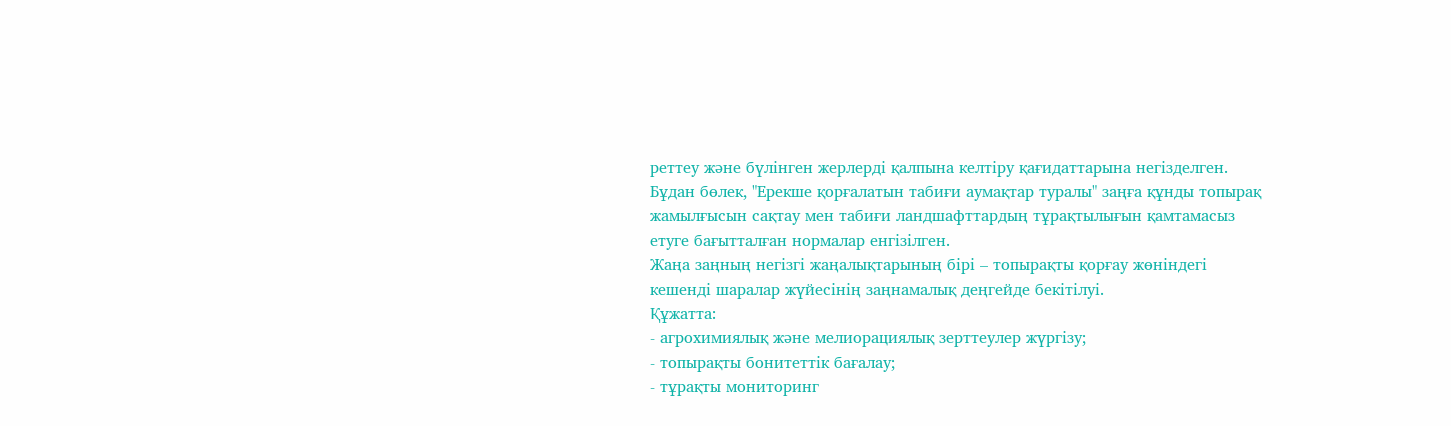реттеу және бүлінген жерлерді қалпына келтіру қағидаттарына негізделген.
Бұдан бөлек, "Ерекше қорғалатын табиғи аумақтар туралы" заңға құнды топырақ жамылғысын сақтау мен табиғи ландшафттардың тұрақтылығын қамтамасыз етуге бағытталған нормалар енгізілген.
Жаңа заңның негізгі жаңалықтарының бірі – топырақты қорғау жөніндегі кешенді шаралар жүйесінің заңнамалық деңгейде бекітілуі.
Құжатта:
- агрохимиялық және мелиорациялық зерттеулер жүргізу;
- топырақты бонитеттік бағалау;
- тұрақты мониторинг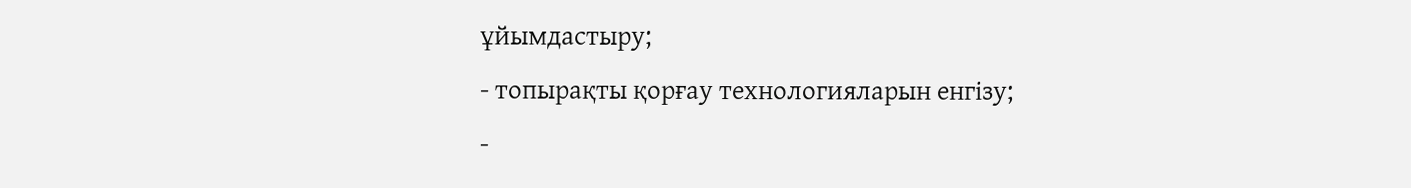ұйымдастыру;
- топырақты қорғау технологияларын енгізу;
-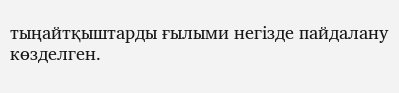тыңайтқыштарды ғылыми негізде пайдалану көзделген.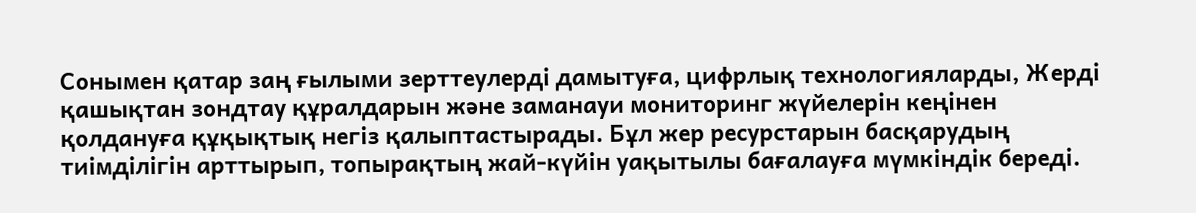Сонымен қатар заң ғылыми зерттеулерді дамытуға, цифрлық технологияларды, Жерді қашықтан зондтау құралдарын және заманауи мониторинг жүйелерін кеңінен қолдануға құқықтық негіз қалыптастырады. Бұл жер ресурстарын басқарудың тиімділігін арттырып, топырақтың жай-күйін уақытылы бағалауға мүмкіндік береді.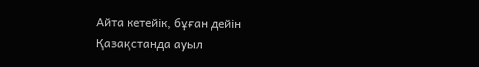Айта кетейік, бұған дейін Қазақстанда ауыл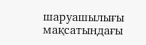шаруашылығы мақсатындағы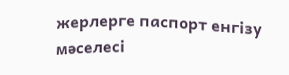жерлерге паспорт енгізу мәселесі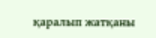қаралып жатқаны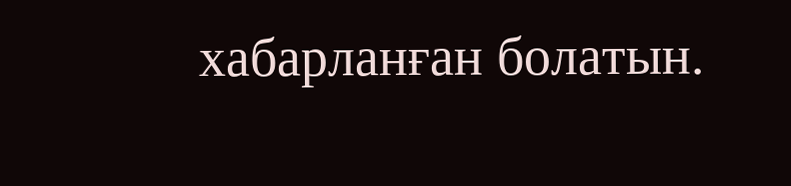хабарланған болатын.